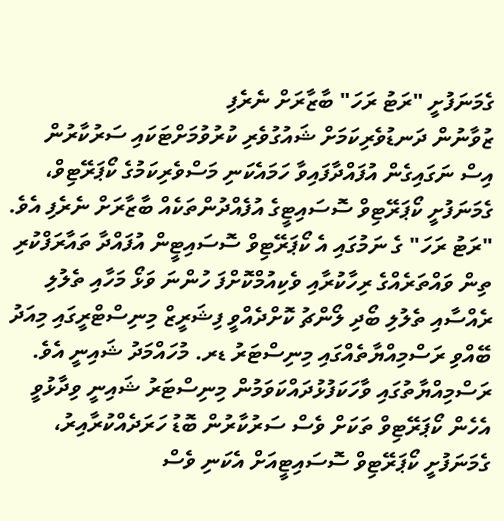ގެމަނަފުށީ "ރަޓު ރަހަ" ބާޒާރަށް ނެރެފި
ޒުވާނުން ދަނޑުވެރިކަމަށް ޝައުގުވެރި ކުރުވުމަށްޓަކައި ސަރުކާރުން އިސް ނަގައިގެން އުފައްދާފައިވާ ހަމައެކަނި މަސްވެރިކަމުގެ ކޯޕަރޭޓިވް، ގެމަނަފުށީ ކޯޕަރޭޓިވް ސޮސައިޓީގެ އުފެއްދުންތަކެއް ބާޒާރަށް ނެރެފި އެވެ.
"ރަޓު ރަހަ" ގެ ނަމުގައި އެ ކޯޕަރޭޓިވް ސޮސައިޓީން އުފައްދާ ތައާރަފްކުރި ތިން ވައްތަރެއްގެ ރިހާކުރާއި ވެކިއުމްކޮށްފަ ހުންނަ ވަޅޯ މަހާއި ތެލުލި ރެއްސާއި ތެލުލި ބޯދި ލޯންޗު ކޮށްދެއްވީ ފިޝަރީޒް މިނިސްޓްރީގައި މިއަދު ބޭއްވި ރަސްމިއްޔާތެއްގައި މިނިސްޓަރު ޑރ. މުހައްމަދު ޝައިނީ އެވެ.
ރަސްމިއްޔާތުގައި ވާހަކަފުޅުދައްކަވަމުން މިނިސްޓަރު ޝައިނީ ވިދާޅުވީ އެހެން ކޯޕަރޭޓިވް ތަކަށް ވެސް ސަރުކާރުން ބޮޑު ހަރަދެއްކުރާއިރު، ގެމަނަފުށީ ކޯޕަރޭޓިވް ސޮސައިޓީއަށް އެކަނި ވެސް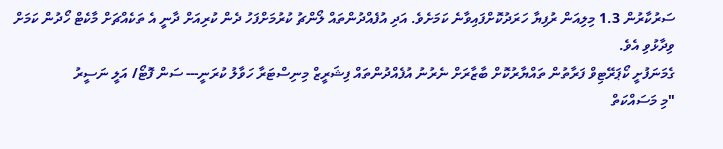ސަރުކާރުން 1.3 މިލިއަން ރުފިޔާ ހަރަދުކޮށްފައިވާނެ ކަމަށެވެ. އަދި އުފެއްދުންތައް ލޯންޗު ކުރުމަށްފަހު ދެން ކުރިއަށް ދާނީ އެ ތަކެއްޗަށް މާކެޓް ހޯދުން ކަމަށް ވިދާޅުވި އެވެ.
ގެމަނަފުށީ ކޯޕަރޭޓިވް ފަރާތުން ތައްޔާރުކޮށް ބާޒާރަށް ނެރުނު އުފެއްދުންތައް ފިޝަރީޒް މިނިސްޓަރާ ހަވާލު ކުރަނީ--- ސަން ފޮޓޯ/ އަލީ ނަސީރު
"މި މަސައްކަތް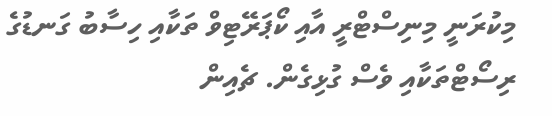މިކުރަނީ މިނިސްޓްރީ އާއި ކޯޕަރޭޓިވް ތަކާއި ހިސާބު ގަނޑުގެ ރިސޯޓްތަކާއި ވެސް ގުޅިގެން. ޗެއިން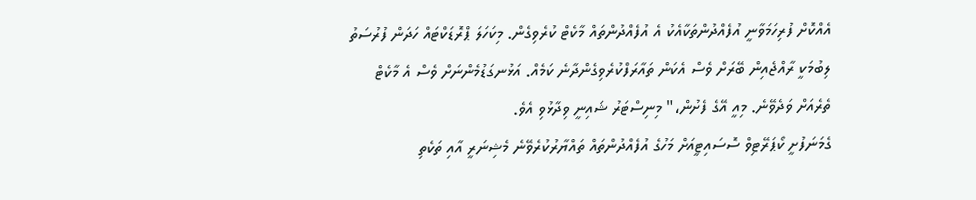އެއްކޮށް ފުރިހަމަވާނީ އުފެއްދުންތަކާއެކު އެ އުފެއްދުންތައް މާކެޓް ކުރެވިގެން. މިކަހަލަ ޕްރޮޑަކްޓައް ހަދަން ފުރުސަތު ލިބުމަކީ ރާއްޖެއިން ބޭރަށް ވެސް އެކަން ތައާރަފްކުރެވިގެންދާނެ ކަމެއް. އަޅުނގަޑުމެންނަށް ވެސް އެ މާކެޓް ތެރެއަށް ވަދެވޭނެ. މިއީ އޭގެ ފެށުން،" މިނިސްޓަރު ޝައިނީ ވިދާޅުވި އެވެ.
ގެމަނަފުށީ ކޯޕަރޭޓިވް ސޮސައިޓީއަށް މަހުގެ އުފެއްދުންތައް ތައްޔާރުކުރެވޭނެ މެޝިނަރީ އާއި ތަކެތި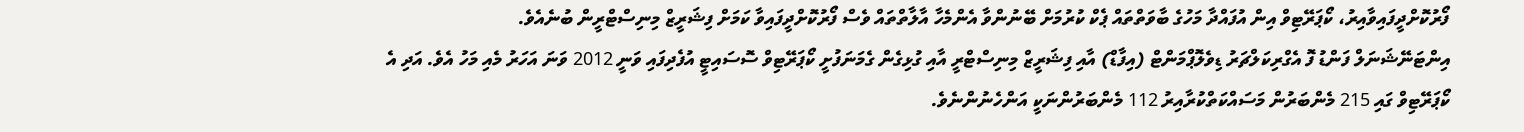ފޯރުކޮށްދީފައިވާއިރު، ކޯޕަރޭޓިވް އިން އުފައްދާ މަހުގެ ބާވަތްތައް ޕެކް ކުރުމަށް ބޭނުންވާ އެންމެހާ އާލާތްތައް ވެސް ފޯރުކޮށްދީފައިވާ ކަމަށް ފިޝަރީޒް މިނިސްޓްރީން ބުނެއެވެ.
އިންޓަނޭޝަނަލް ފަންޑު ފޮ އެގްރިކަލްޗަރު ޑިވެލޮޕްމަންޓް (އިފާޑް) އާއި ފިޝަރީޒް މިނިސްޓްރީ އާއި ގުޅިގެން ގެމަނަފުށީ ކޯޕަރޭޓިވް ސޮސައިޓީ އުފެދިފައި ވަނީ 2012 ވަނަ އަހަރު މެއި މަހު އެވެ. އަދި އެ ކޯޕަރޭޓިވް ގައި 215 މެންބަރުން މަސައްކަތްކުރާއިރު 112 މެންބަރުންނަކީ އަންހެނުންނެވެ.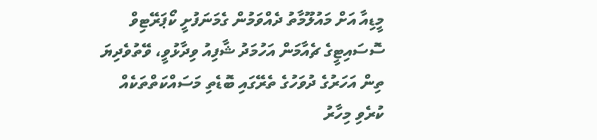މީޑިއާ އަށް މައުލޫމާތު ދެއްވަމުން ގެމަނަފުށީ ކޯޕަރޭޓިވް ސޮސައިޓީގެ ޗެއާމަން އަހުމަދު ޝާފިއު ވިދާޅުވީ، ވޭތުވެދިޔަ ތިން އަހަރުގެ ދުވަހުގެ ތެރޭގައި ބޮޑެތި މަސައްކަތްތަކެއް ކުރެވި މިހާރު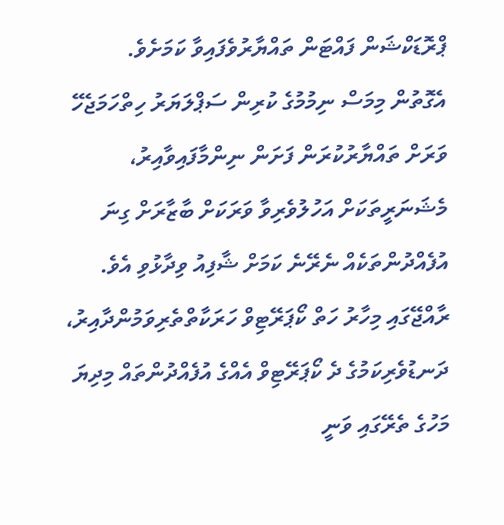ޕްރޮޑަކްޝަން ފައްޓަން ތައްޔާރުވެފައިވާ ކަމަށެވެ.
އެގޮތުން މިމަސް ނިމުމުގެ ކުރިން ސަޕްލަޔަރު ހިތްހަމަޖެހޭ ވަރަށް ތައްޔާރުކުރަން ފަށަން ނިންމާފައިވާއިރު، މެޝަނަރީތަކަށް އަހުލުވެރިވާ ވަރަކަށް ބާޒާރަށް ގިނަ އުފެއްދުންތަކެއް ނެރޭނެ ކަމަށް ޝާފިއު ވިދާޅުވި އެވެ.
ރާއްޖޭގައި މިހާރު ހަތް ކޯޕަރޭޓިވް ހަރަކާތްތެރިވަމުންދާއިރު، ދަނޑުވެރިކަމުގެ ދެ ކޯޕަރޭޓިވް އެއްގެ އުފެއްދުންތައް މިދިޔަ މަހުގެ ތެރޭގައި ވަނީ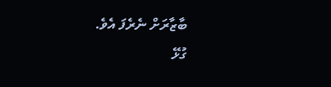ބާޒާރަށް ނެރެފަ އެވެ.
ގުޅޭ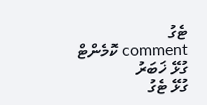ޓެގު
comment ކޮމެންޓް
ގުޅޭ ޚަބަރު
ގުޅޭ ޓެގު